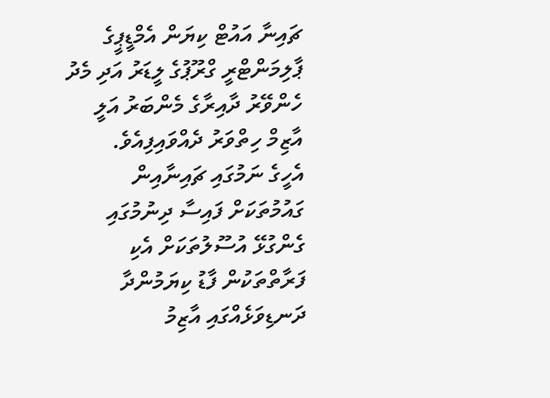ޗައިނާ އައުޓް ކިޔަން އެމްޑީޕީގެ ޕާލިމަންޓްރީ ގްރޫޕުގެ ލީޑަރު އަދި މެދު ހެންވޭރު ދާއިރާގެ މެންބަރު އަލީ އާޒިމް ހިތްވަރު ދެއްވައިފިއެވެ.
އެހީގެ ނަމުގައި ޗައިނާއިން ގައުމުތަކަށް ފައިސާ ދިނުމުގައި ގެންގުޅޭ އުސޫލުތަކަށް އެކި ފަރާތްތަކުން ފާޑު ކިޔަމުންދާ ދަނޑިވަޅެއްގައި އާޒިމު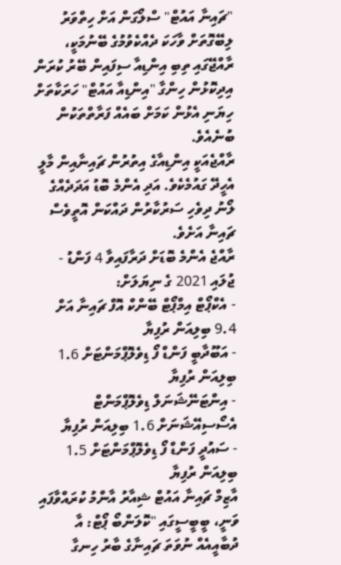"ޗައިނާ އައުޓް" ސްލޯގަން އަށް ހިތްވަރު ލިބޭގޮތަށް ވާހަކަ ދެއްކެވުމުގެ ބޭނުމަކީ، ރާއްޖޭގައި ތިބި އިންޑިއާ ސިފައިން ބޭރު ކުރަން އިދިކޮޅުން ހިންގާ "އިންޑިއާ އައުޓް" ހަރަކާތަށް ހިޔަނި އެޅުން ކަމަށް ބައެއް ފަރާތްތަކުން ބުނެއެވެ.
ރާއްޖެއަކީ އިންޑިއާގެ އިތުރުން ޗައިނާއިން މާލީ އެހީދޭ ގައުމެކެވެ. އަދި އެންމެ ބޮޑު އަދަދެއްގެ ލޯނު ދިވެހި ސަރުކާރުން ދައްކަން އޮތީވެސް ޗައިނާ އަށެވެ.
ރާއްޖެ އެންމެ ބޮޑަށް ދަރާފައިވާ 4 ފަންޑު - ޖުލައި 2021 ގެ ނިޔަލަށް:
- އެކްޕޯޓް އިމްޕޯޓް ބޭންކް އޮފް ޗައިނާ އަށް 9.4 ބިލިއަން ރުފިޔާ
- އަބޫދާބީ ފަންޑް ފޯ ޑިވެލޮޕްމަންޓަށް 1.6 ބިލިއަން ރުފިޔާ
- އިންޓަނޭޝަނަލް ޑިވެލޮޕްމަންޓް އެސޯސިއޭޝަނަށް 1.6 ބިލިއަން ރުފިޔާ
- ސައުދީ ފަންޑް ފޯ ޑިވެލޮޕްމަންޓަށް 1.5 ބިލިއަން ރުފިޔާ
އާޒިމް ޗައިނާ އައުޓް ޝިއާރު އާންމު ކުރައްވާފައި ވަނީ، ބީބީސީގައި "ކޮލަންބޯ ޕޯޓް: އާ ދުބާއީއެއް ނުވަތަ ޗައިނާގެ ބާރު ހިނގާ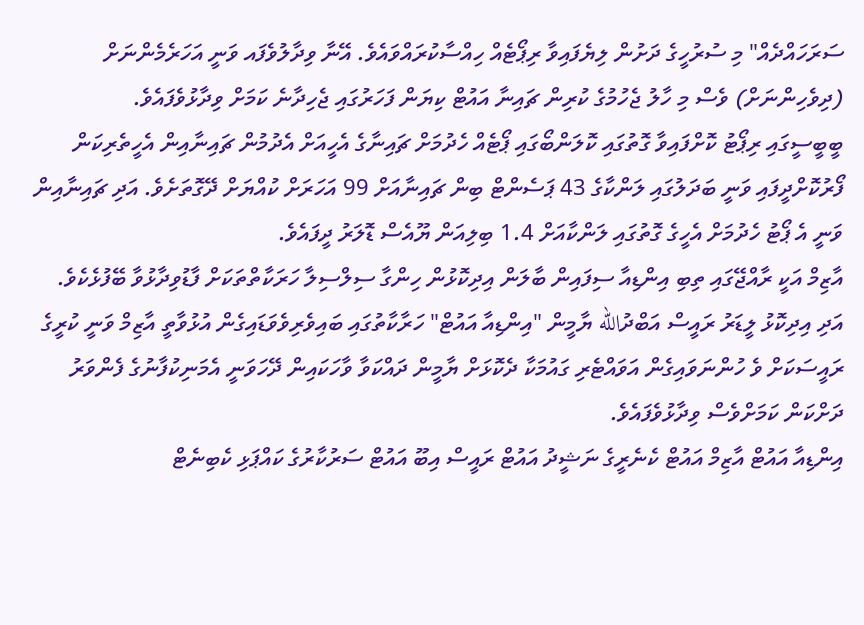ސަރަހައްދެއް" މި ސުރުހީގެ ދަށުން ލިޔެފައިވާ ރިޕޯޓެއް ހިއްސާކުރައްވައެވެ. އޭނާ ވިދާލުވެފައ ވަނީ އަހަރެމެންނަށް (ދިވެހިންނަށް) ވެސް މި ހާލު ޖެހުމުގެ ކުރިން ޗައިނާ އައުޓް ކިޔަން ފަހަރުގައި ޖެހިދާނެ ކަމަށް ވިދާޅުވެފައެވެ.
ބީބީސީގައި ރިޕޯޓު ކޮށްފައިވާ ގޮތުގައި ކޮލަންބޯގައި ޕޯޓެއް ހެދުމަށް ޗައިނާގެ އެހީއަށް އެދުމުން ޗައިނާއިން އެހީތެރިކަން ފޯރުކޮށްދީފައި ވަނީ ބަދަލުގައި ލަންކާގެ 43 ޕަސެންޓް ބިން ޗައިނާއަށް 99 އަހަރަށް ކުއްޔަށް ދޭގޮތަށެވެ. އަދި ޗައިނާއިން ވަނީ އެ ޕޯޓު ހެދުމަށް އެހީގެ ގޮތުގައި ލަންކާއަށް 1.4 ބިލިއަން ޔޫއެސް ޑޮލަރު ދީފައެވެ.
އާޒިމް އަކީ ރާއްޖޭގައި ތިބި އިންޑިއާ ސިފައިން ބާލަން އިދިކޮޅުން ހިންގާ ސިލްސިލާ ހަރަކާތްތަކަށް ފާޑުވިދާޅުވާ ބޭފުޅެކެވެ. އަދި އިދިކޮޅު ލީޑަރު ރައީސް އަބްދުالله ޔާމީން "އިންޑިއާ އައުޓް" ހަރާކާތުގައި ބައިވެރިވެވަޑައިގެން އުޅުވާތީ އާޒިމް ވަނީ ކުރީގެ ރައީސަކަށް ވެ ހުންނަވައިގެން އަވައްޓެރި ގައުމަކާ ދެކޮޅަށް ޔާމީން ދައްކަވާ ވާހަކައިން ދޭހަވަނީ އެމަނިކުފާނުގެ ފެންވަރު ދަށްކަން ކަމަށްވެސް ވިދާޅުވެފައެވެ.
އިންޑިއާ އައުޓް އާޒިމް އައުޓް ކެނެރީގެ ނަޝީދު އައުޓް ރައީސް އިބޫ އައުޓް ސަރުކާރުގެ ކައްޕަޅި ކެބިނެޓް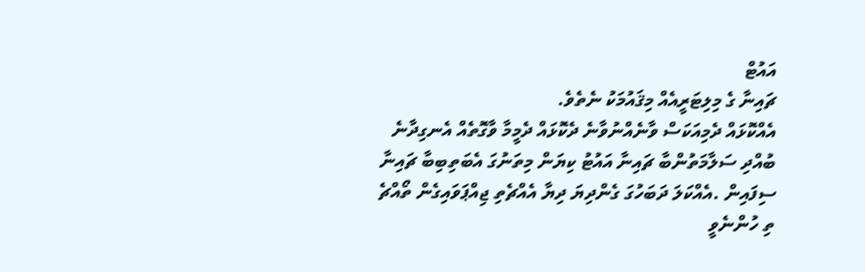އައުޓް
ޗައިނާ ގެ މިލިޓަރީއެއް މިޤައުމަކު ނެތެވެ.
އެއްކޮޅައް ދެމިއަކަސް ވާނެއްނުވާނެ ދެކޮޅައް ދެމީމާ ވާގޮތެއް އެނގިދާނެ
ބުއްދި ސަލާމަތުންބާ ޗައިނާ އައުޓު ކިޔަން މިތަނުގަ އެބަތިބިބާ ޗައިނާ ސިފައިން .އެއްކަލަ ދަބަހުގަ ގެންދިޔަ ދިޔާ އެއްޗެތި ޖިއްޕަވައިގެން ތޯއްޗެ ތި ހުންނެވީ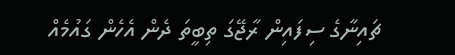ޗައިނާގެ ސިފައިން ރާޖޭގަ ތިބީތަ ދެން އެހެން ގައުމެއް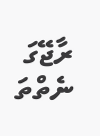ރާޖޭގަ ނެތްތަ